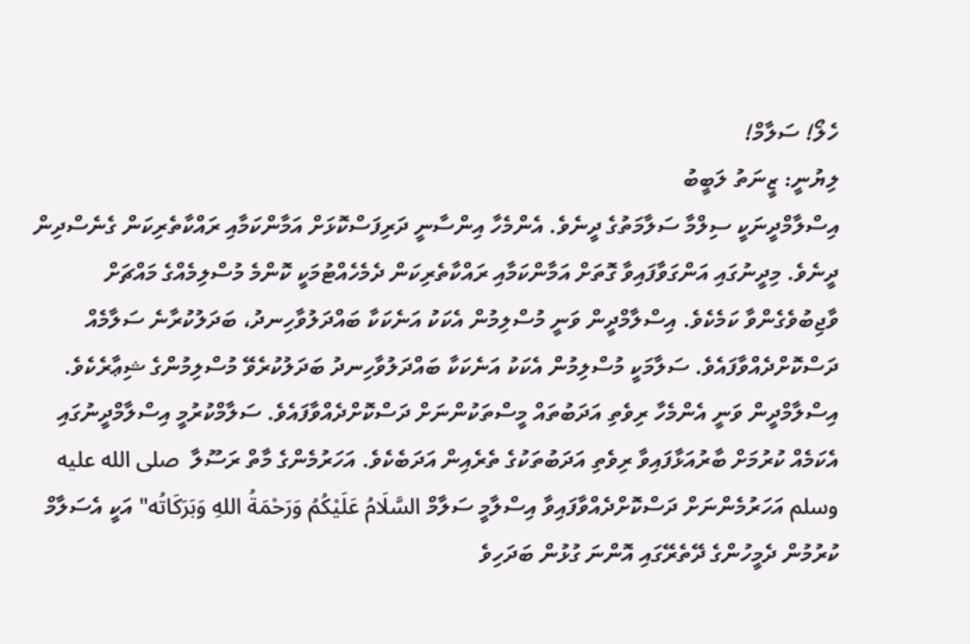ހެލޯ! ސަލާމް!
ލިޔުނީ: ޒީނަތު ލަބީބު
އިސްލާމްދީނަކީ ސިލްމާ ސަލާމަތުގެ ދީނެވެ. އެންމެހާ އިންސާނީ ދަރިފަސްކޮޅަށް އަމާންކަމާއި ރައްކާތެރިކަން ގެނެސްދިން ދީނެވެ. މިދީނުގައި އަންގަވާފައިވާ ގޮތަށް އަމާންކަމާއި ރައްކާތެރިކަން ދެމެހެއްޓުމަކީ ކޮންމެ މުސްލިމެއްގެ މައްޗަށް ވާޖިބުވެގެންވާ ކަމެކެވެ. އިސްލާމްދީން ވަނީ މުސްލިމުން އެކަކު އަނެކަކާ ބައްދަލުވާހިނދު، ބަދަލުކުރާނެ ސަލާމެއް ދަސްކޮށްދެއްވާފައެވެ. ސަލާމަކީ މުސްލިމުން އެކަކު އަނެކަކާ ބައްދަލުވާހިނދު ބަދަލުކުރެވޭ މުސްލިމުންގެ ޝިޢާރެކެވެ.
އިސްލާމްދީން ވަނީ އެންމެހާ ރިވެތި އަދަބުތައް މީސްތަކުންނަށް ދަސްކޮށްދެއްވާފައެވެ. ސަލާމްކުރުމީ އިސްލާމްދީނުގައި އެކަމެއް ކުރުމަށް ބާރުއަޅާފައިވާ ރިވެތި އަދަބުތަކުގެ ތެރެއިން އަދަބެކެވެ. އަހަރުމެންގެ މާތް ރަސޫލާ  صلى الله عليه وسلم އަހަރުމެންނަށް ދަސްކޮށްދެއްވާފައިވާ އިސްލާމީ ސަލާމް السَّلَامُ عَلَيْكُمُ وَرَحْمَةُ اللهِ وَبَرَكَاتُه" އަކީ އެސަލާމް ކުރުމުން ދެމީހުންގެ ދޭތެރޭގައި އޮންނަ ގުޅުން ބަދަހިވެ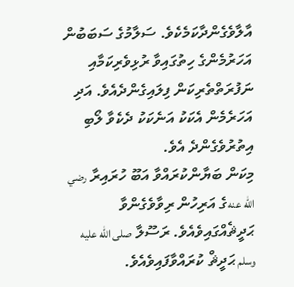އާލާވެގެންދާކަމެކެވެ. ސަލާމުގެ ސަބަބުން އަހަރުމެންގެ ހިތުގައިވާ ރުޅިވެރިކަމާއި ނަފުރަތްތެރިކަން ފިލައިގެންދެއެވެ. އަދި އަހަރެމެން އެކަކު އަނެކަކު ދެކެވާ ލޯބި އިތުރުވެގެންދެ އެވެ.
މިކަން ބަޔާންކުރައްވާ އަބޫ ހުރައިރާ رضي الله عنهގެ އަރިހުން ރިވާވެގެންވާ ޙަދީޘެއްގައިވެއެވެ. ރަސޫލާ صلى الله عليه وسلم ޙަދީޘް ކުރައްވާފައިވެއެވެ.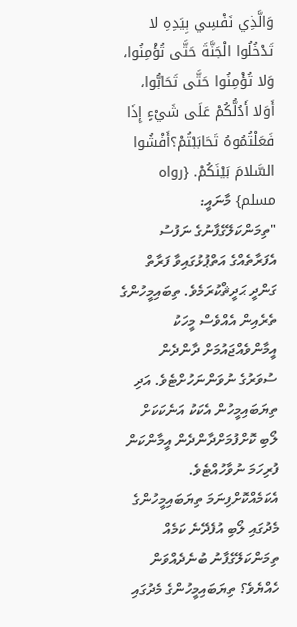وَالَّذِي نَفْسِي بِيَدِهِ لا تَدْخُلُوا الْجَنَّةَ حَتَّى تُؤْمِنُوا، وَلا تُؤْمِنُوا حَتَّى تَحَابُّوا، أَوَلا أَدُلُّكُمْ عَلَى شَيْءٍ إِذَا فَعَلْتُمُوهُ تَحَابَبْتُمْ؟أَفْشُوا السَّلامَ بَيْنَكُمْ. {رواه مسلم} މާނައީ: "ތިމަންކަލޭގެފާނުގެ ނަފުސު އެފަރާތެއްގެ އަތްޕުޅުގައިވާ ފަރާތް ގަންދީ ޙަދީޘްކުރަމެވެ. ތިބައިމީހުންގެ ތެރެއިން އެއްވެސް މީހަކު އީމާންވެއްޖައުމަށް ދާންދެން ސުވަރުގެ ނުވަންނަހުށްޓެވެ. އަދި ތިޔަބައިމީހުން އެކަކު އަނެކަކަށް ލޯބި ކޮށްފުމަށްދާންދެން އީމާންކަން ފުރިހަމަ ނުވާހުއްޓެވެ. އެކަމެއްކޮށްފިނަމަ ތިޔަބައިމީހުންގެ މެދުގައި ލޯބި އުފެދޭނެ ކަމެއް ތިމަންކަލޭގެފާނު ބުނެދެއްވަން ހެއްޔެވެ؟ ތިޔަބައިމީހުންގެ މެދުގައި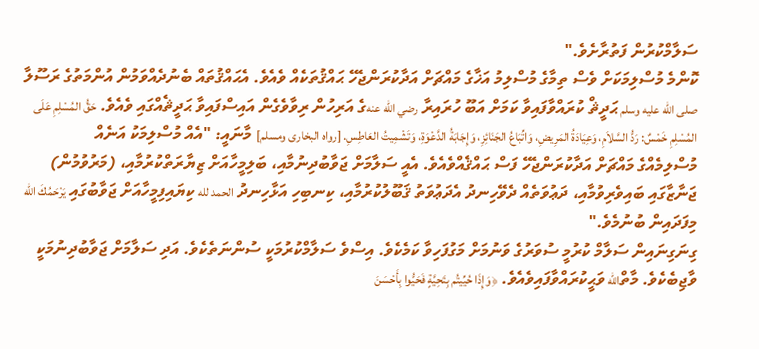ސަލާމްކުރުން ފަތުރާށެވެ."
ކޮންމެ މުސްލިމަކަށް ވެސް ތިމާގެ މުސްލިމު އަޚާގެ މައްޗަށް އަދާކުރަންޖެހޭ ޙައްޤުތަކެއް ވެއެވެ. އެޙައްޤުތައް ބެނުދެއްވަމުން އުންމަތުގެ ރަސޫލާ صلى الله عليه وسلم ޙަދީޘް ކުރައްވާފައިވާ ކަމަށް އަބޫ ހުރައިރާ رضي الله عنهގެ އަރިހުން ރިވާވެގެން އައިސްފައިވާ ޙަދީޘެއްގައި ވެއެވެ. حَقُّ المُسْلِمِ عَلَى المُسْلِمِ خَمْسٌ: رَدُّ السَّلاَمِ، وَعِيَادَةُ المَرِيضِ، وَاتِّبَاعُ الجَنَائِزِ، وَإِجَابَةُ الدَّعْوَةِ، وَتَشْمِيتُ العَاطِسِ. [رواه البخارى ومسلم]  މާނައީ: "އެއް މުސްލިމަކު އަނެއް މުސްލިމެއްގެ މައްޗަށް އަދާކުރަންޖެހޭ ފަސް ޙައްޤެއްވެއެވެ. އެއީ ސަލާމަށް ޖަވާބުދިނުމާއި، ބަލިމީހާއަށް ޒިޔާރަތްކުރުމާއި، (މަރުވުމުން) ޖަނާޒާގައި ބައިވެރިވުމާއި، ދަޢުވަތެއް ދެވޭހިނދު އެދަޢުވަތު ޤަބޫލުކުރުމާއި، ކިނބިހި އަޅާހިނދު الحمد لله ކިޔައިފިމީހާއަށް ޖަވާބުގައި يَرْحَمُكَ الله މިފަދައިން ބުނުމެވެ."
ގިނަގިނައިން ސަލާމް ކުރުމީ ސުވަރުގެ ވަނުމަށް މަގުފަހިވާ ކަމެކެވެ. އިސްވެ ސަލާމްކުރުމަކީ ސުންނަތެކެވެ. އަދި ސަލާމަށް ޖަވާބުދިނުމަކީ ވާޖިބެކެވެ. މާތްالله ވަޙީކުރައްވާފައިވެއެވެ. ﴿وَإِذَا حُيِّيتُم بِتَحِيَّةٍ فَحَيُّوا بِأَحْسَنَ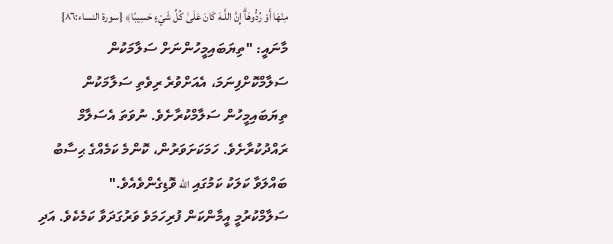مِنْهَا أَوْ رُدُّوهَاۗ إِنَّ اللَّـهَ كَانَ عَلَىٰ كُلِّ شَيْءٍ حَسِيبًا﴾ {سورة النساء:٨٦} މާނައީ: "ތިޔަބައިމީހުންނަށް ސަލާމަކުން ސަލާމްކޮށްފިނަމަ، އެއަށްވުރެ ރިވެތި ސަލާމަކުން ތިޔަބައިމީހުން ސަލާމްކުރާށެވެ. ނުވަތަ އެސަލާމް ރައްދުކުރާށެވެ. ހަމަކަށަވަރުން، ކޮންމެ ކަމެއްގެ ޙިސާބު ބައްލަވާ ކަލަކު ކަމުގައި الله ވޮޑިގެންވެއެވެ."
ސަލާމްކުރުމީ އީމާންކަން ފުރިހަމަވެ ވަރުގަދަވާ ކަމެކެވެ. އަދި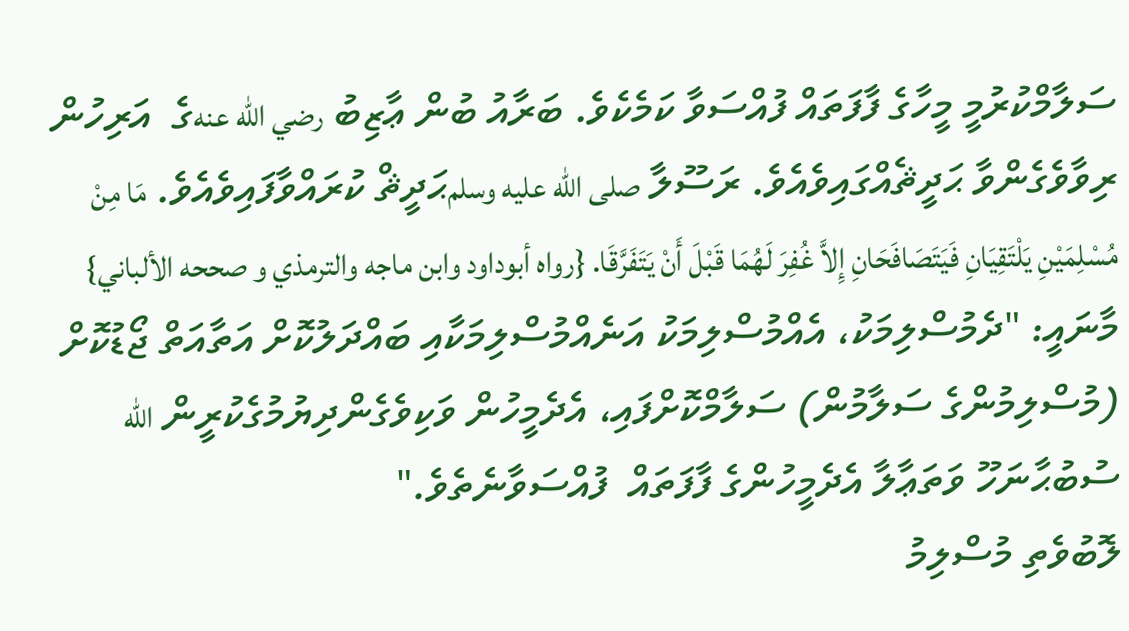ސަލާމްކުރުމީ މީހާގެ ފާފަތައް ފުއްސަވާ ކަމެކެވެ. ބަރާއު ބުން ޢާޒިބު رضي الله عنهގެ  އަރިހުން ރިވާވެގެންވާ ޙަދީޘެއްގައިވެއެވެ. ރަސޫލާ صلى الله عليه وسلمޙަދީޘް ކުރައްވާފައިވެއެވެ. مَا مِنْ مُسْلِمَيْنِ يَلْتَقِيَانِ فَيَتَصَافَحَانِ إِلاَّ غُفِرَ لَهُمَا قَبْلَ أَنْ يَتَفَرَّقَا. {رواه أبوداود وابن ماجه والترمذي و صححه الألباني} މާނައީ: "ދެމުސްލިމަކު، އެއްމުސްލިމަކު އަނެއްމުސްލިމަކާއި ބައްދަލުކޮށް އަތާއަތް ޖޯޑުކޮށް (މުސްލިމުންގެ ސަލާމުން) ސަލާމްކޮށްފައި، އެދެމީހުން ވަކިވެގެންދިޔުމުގެކުރީން الله ސުބުޙާނަހޫ ވަތަޢާލާ އެދެމީހުންގެ ފާފަތައް  ފުއްސަވާނެތެވެ."
ލޮބުވެތި މުސްލިމު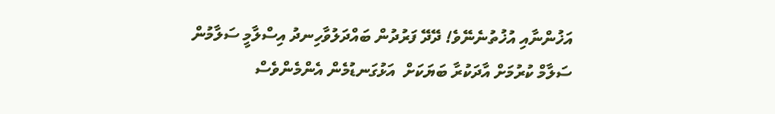އަޚުންނާއި އުޚުތުނެނޭވެ! ދޭދޭ ފަރުދުން ބައްދަލުވާހިނދު އިސްލާމީ ސަލާމުން ސަލާމް ކުރުމަށް އާދަކުރާ ބަޔަކަށް  އަޅުގަނޑުމެން އެންމެންވެސް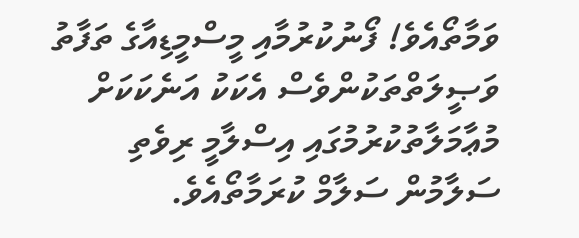ވަމާތޯއެވެ! ފޯނުކުރުމާއި މީސްމީޑިއާގެ ތަފާތު ވަޞީލަތްތަކުންވެސް އެކަކު އަނެކަކަށް މުޢާމަލާތުކުރުމުގައި އިސްލާމީ ރިވެތި ސަލާމުން ސަލާމް ކުރަމާތޯއެވެ.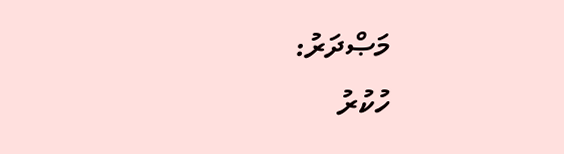މަޞްދަރު:
ހުކުރު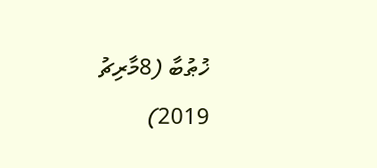ޚުޠުބާ (8މާރިޗު 2019)